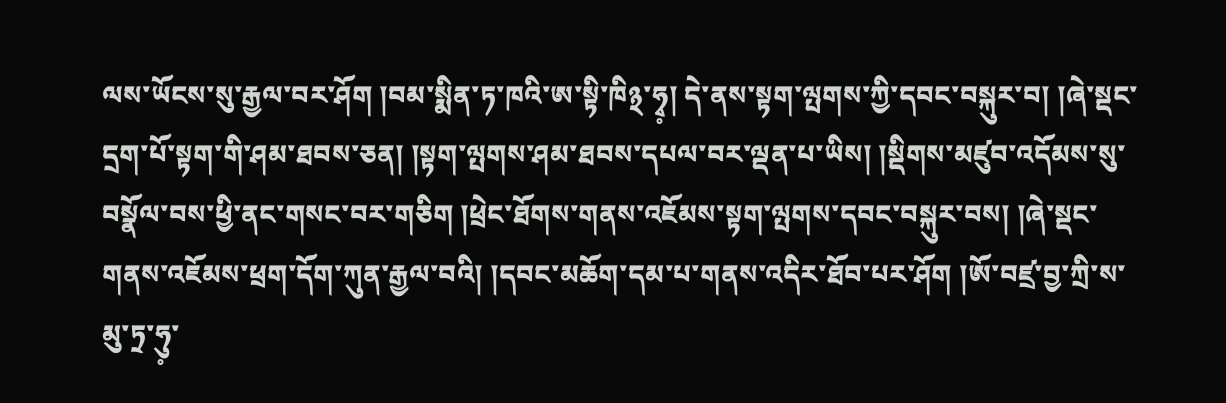ལས་ཡོངས་སུ་རྒྱལ་བར་ཤོག །བམ་སྨིན་ཏ་ཁའི་ཨ་སྟི་ཁི྅་ཧྭ༷། དེ་ནས་སྟག་ལྤགས་ཀྱི་དབང་བསྐུར་བ། །ཞེ་སྡང་དྲག་པོ་སྟག་གི་ཤམ་ཐབས་ཅན། །སྟག་ལྤགས་ཤམ་ཐབས་དཔལ་བར་ལྡན་པ་ཡིས། །སྡིགས་མཛུབ་འདོམས་སུ་བསྣོལ་བས་ཕྱི་ནང་གསང་བར་གཅིག །ཕྲེང་ཐོགས་གནས་འཇོམས་སྟག་ལྤགས་དབང་བསྐུར་བས། །ཞེ་སྡང་གནས་འཇོམས་ཕྲག་དོག་ཀུན་རྒྱལ་བའི། །དབང་མཆོག་དམ་པ་གནས་འདིར་ཐོབ་པར་ཤོག །ཨོ་བཛྲ་བྱ་ཀྲི་ས་མུ་ཏྲ་ཧུ༷་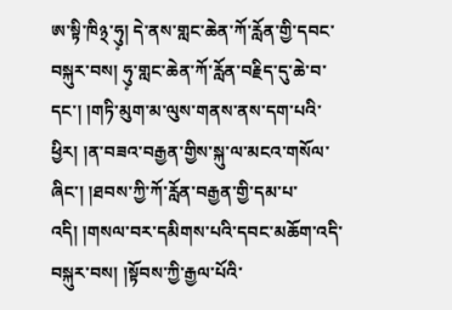ཨ་སྟི་ཁི྅་ཧུ༷། དེ་ནས་གླང་ཆེན་ཀོ་རློན་གྱི་དབང་བསྐུར་བས། ཧུ༷་གླང་ཆེན་ཀོ་རློན་བརྗིད་དུ་ཆེ་བ་དང་། །གཏི་མུག་མ་ལུས་གནས་ནས་དག་པའི་ཕྱིར། །ན་བཟའ་བརྒྱན་གྱིས་སྐུ་ལ་མངའ་གསོལ་ཞིང་། །ཐབས་ཀྱི་ཀོ་རློན་བརྒྱན་གྱི་དམ་པ་འདི། །གསལ་བར་དམིགས་པའི་དབང་མཆོག་འདི་བསྐུར་བས། །སྟོབས་ཀྱི་རྒྱལ་པོའི་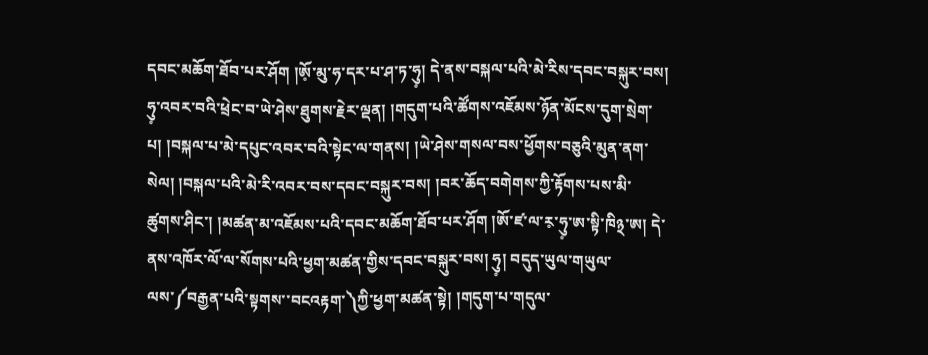དབང་མཆོག་ཐོབ་པར་ཤོག །ཨོ༷་མུ་ཧ་དར་པ་ཤ་ཏ་ཧུ༷། དེ་ནས་བསྐལ་པའི་མེ་རིས་དབང་བསྐུར་བས། ཧུ༷་འབར་བའི་ཕྲེང་བ་ཡེ་ཤེས་ཐུགས་རྗེར་ལྡན། །གདུག་པའི་ཚོགས་འཇོམས་ཉོན་མོངས་དུག་སྲེག་པ། །བསྐལ་པ་མེ་དཔུང་འབར་བའི་སྟེང་ལ་གནས། །ཡེ་ཤེས་གསལ་བས་ཕྱོགས་བཅུའི་མུན་ནག་སེལ། །བསྐལ་པའི་མེ་རི་འབར་བས་དབང་བསྐུར་བས། །བར་ཆོད་བགེགས་ཀྱི་རྟོགས་པས་མི་ཚུགས་ཤིང་། །མཚན་མ་འཇོམས་པའི་དབང་མཆོག་ཐོབ་པར་ཤོག །ཨོ་ཛ་ལ་ར༷་ཧུ༷་ཨ་སྟི་ཁི྅་ཨ། དེ་ནས་འཁོར་ལོ་ལ་སོགས་པའི་ཕྱག་མཚན་གྱིས་དབང་བསྐུར་བས། ཧུ༷། བདུད་ཡུལ་གཡུལ་ལས་༼བརྒྱན་པའི་སྟགས་་བངའརྟག་༽ཀྱི་ཕྱག་མཚན་སྟེ། །གདུག་པ་གདུལ་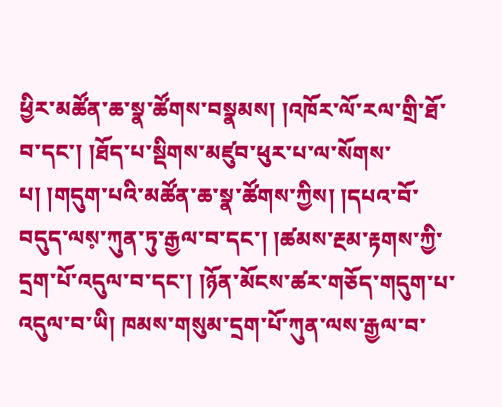ཕྱིར་མཚོན་ཆ་སྣ་ཚོགས་བསྣམས། །འཁོར་ལོ་རལ་གྲི་ཐོ་བ་དང་། །ཐོད་པ་སྡིགས་མཛུབ་ཕུར་པ་ལ་སོགས་པ། །གདུག་པའི་མཚོན་ཆ་སྣ་ཚོགས་ཀྱིས། །དཔའ་བོ་བདུད་ལས༷་ཀུན་ཏུ་རྒྱལ་བ་དང་། །ཚམས་རྔམ་རྟགས་ཀྱི་དྲག་པོ་འདུལ་བ་དང་། །ཉོན་མོངས་ཚར་གཅོད་གདུག་པ་འདུལ་བ་ཡི། ཁམས་གསུམ་དྲག་པོ་ཀུན་ལས་རྒྱལ་བ་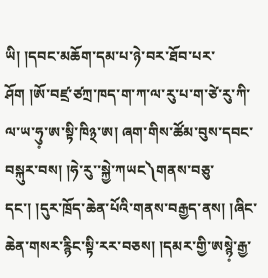ཡི། །དབང་མཆོག་དམ་པ་ཉེ་བར་ཐོབ་པར་ཤོག །ཨོ་བཛྲ་ཙཀྲ་ཁད་ག་ཀ་ལ་རུ་པ་ག་ཙེ་རུ་ཀི་ལ་ཡ་ཧུ༷་ཨ་སྟི་ཁི྅་ཨ། ཞག་གིས་ཚོམ་བུས་དབང་བསྐུར་བས། །ཧེ་རུ་་སྐྱེ་ཀཡང༽གནས་བཅུ་དང་། །དུར་ཁྲོད་ཆེན་པོའི་གནས་བརྒྱད་ནས། །ཞིང་ཆེན་གསར་རྙིང་སྟི་རར་བཅས། །དམར་གྱི་ཨསྙེ༷་རྒྱ་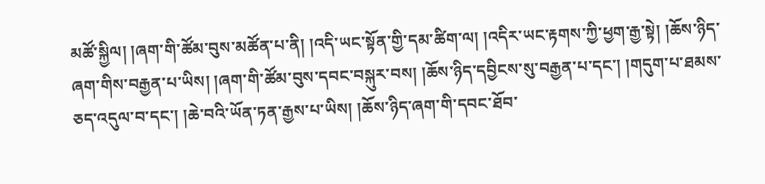མཚོ་སྐྱིལ། །ཞག་གི་ཚོམ་བུས་མཚོན་པ་ནི། །འདི་ཡང་སྟོན་གྱི་དམ་ཚིག་ལ། །འདིར་ཡང་རྟགས་ཀྱི་ཕྱག་རྒྱ་སྟེ། །ཆོས་ཉིད་ཞག་གིས་བརྒྱན་པ་ཡིས། །ཞག་གི་ཚོམ་བུས་དབང་བསྐུར་བས། །ཆོས་ཉིད་དབྱིངས་སུ་བརྒྱན་པ་དང་། །གདུག་པ་ཐམས་ཅད་འདུལ་བ་དང་། །ཆེ་བའི་ཡོན་ཏན་རྒྱས་པ་ཡིས། །ཆོས་ཉིད་ཞག་གི་དབང་ཐོབ་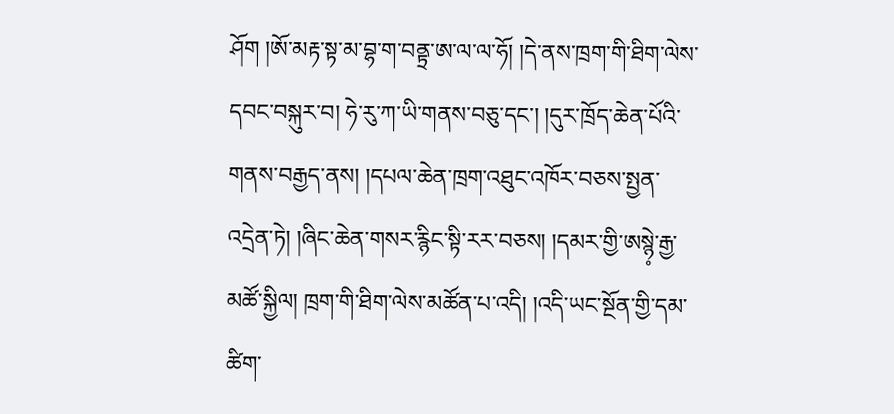ཤོག །ཨོ་མརྟ་སྟ་མ་བྷ་ག་བནྟྲ་ཨ་ལ་ལ་ཧོ། །དེ་ནས་ཁྲག་གི་ཐིག་ལེས་དབང་བསྐུར་བ། ཧེ་རུ་ཀ་ཡི་གནས་བཅུ་དང་། །དུར་ཁྲོད་ཆེན་པོའི་གནས་བརྒྱད་ནས། །དཔལ་ཆེན་ཁྲག་འཐུང་འཁོར་བཅས་སྤྱན་འདྲེན་ཏེ། །ཞིང་ཆེན་གསར་རྙིང་སྟི་རར་བཅས། །དམར་གྱི་ཨསྙེ༷་རྒྱ་མཚོ་སྐྱིལ། ཁྲག་གི་ཐིག་ལེས་མཚོན་པ་འདི། །འདི་ཡང་སྔོན་གྱི་དམ་ཚིག་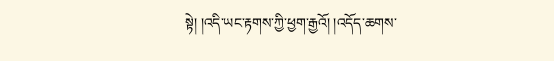སྟེ། །འདི་ཡང་རྟགས་ཀྱི་ཕྱག་རྒྱའོ། །འདོད་ཆགས་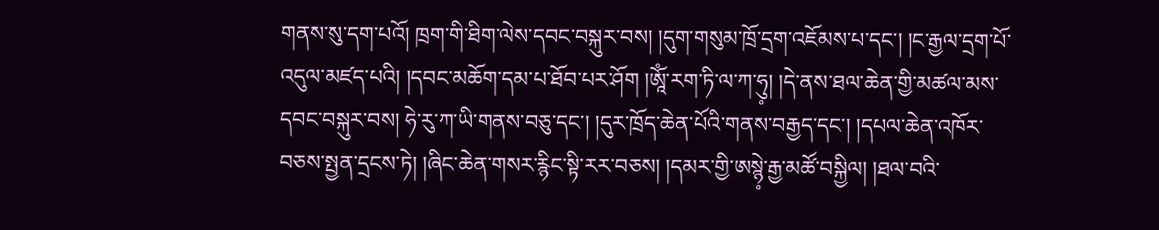གནས་སུ་དག་པའོ། ཁྲག་གི་ཐིག་ལེས་དབང་བསྐུར་བས། །དུག་གསུམ་ཁྲོ་དྲག་འཇོམས་པ་དང་། །ང་རྒྱལ་དྲག་པོ་འདུལ་མཛད་པའི། །དབང་མཆོག་དམ་པ་ཐོབ་པར་ཤོག །ཨཱོཾ་རག་ཏི་ལ་ཀ་ཧུ༷། །དེ་ནས་ཐལ་ཆེན་གྱི་མཚལ་མས་དབང་བསྐུར་བས། ཧེ་རུ་ཀ་ཡི་གནས་བཅུ་དང་། །དུར་ཁྲོད་ཆེན་པོའི་གནས་བརྒྱད་དང་། །དཔལ་ཆེན་འཁོར་བཅས་སྤྱན་དྲངས་ཏེ། །ཞིང་ཆེན་གསར་རྙིང་སྟི་རར་བཅས། །དམར་གྱི་ཨསྙེ༷་རྒྱ་མཚོ་བསྐྱིལ། །ཐལ་བའི་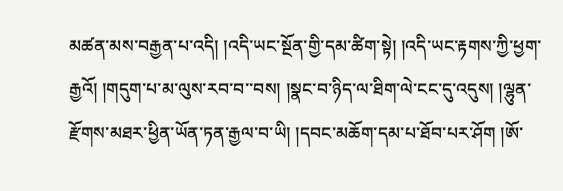མཚན་མས་བརྒྱན་པ་འདི། །འདི་ཡང་སྔོན་གྱི་དམ་ཚིག་སྟེ། །འདི་ཡང་རྟགས་ཀྱི་ཕྱག་རྒྱའོ། །གདུག་པ་མ་ལུས་རབ་བ་་བས། །སྣང་བ་ཉིད་ལ་ཐིག་ལེ་ངང་དུ་འདུས། །ལྷུན་རྫོགས་མཐར་ཕྱིན་ཡོན་ཏན་རྒྱལ་བ་ཡི། །དབང་མཆོག་དམ་པ་ཐོབ་པར་ཤོག །ཨོ་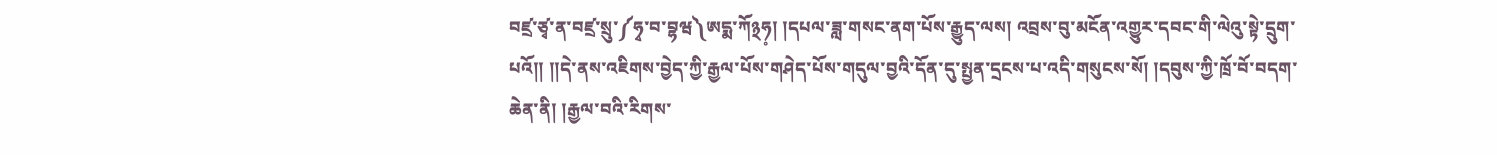བཛྲ་ཙྭ་ན་བཛྲ་སྲུ་༼ཧྭ་བ་བྷཝ༽ཨདྨ་ཀོ྅ཧ༷། །དཔལ་ཟླ་གསང་ནག་པོས་རྒྱུད་ལས། འབྲས་བུ་མངོན་འགྱུར་དབང་གི་ལེའུ་སྟེ་དྲུག་པའོ།། །།དེ་ནས་འཇིགས་བྱེད་ཀྱི་རྒྱལ་པོས་གཤེད་པོས་གདུལ་བྱའི་དོན་དུ་སྤྱན་དྲངས་པ་འདི་གསུངས་སོ། །དབུས་ཀྱི་ཁྲོ་བོ་བདག་ཆེན་ནི། །རྒྱལ་བའི་རིགས་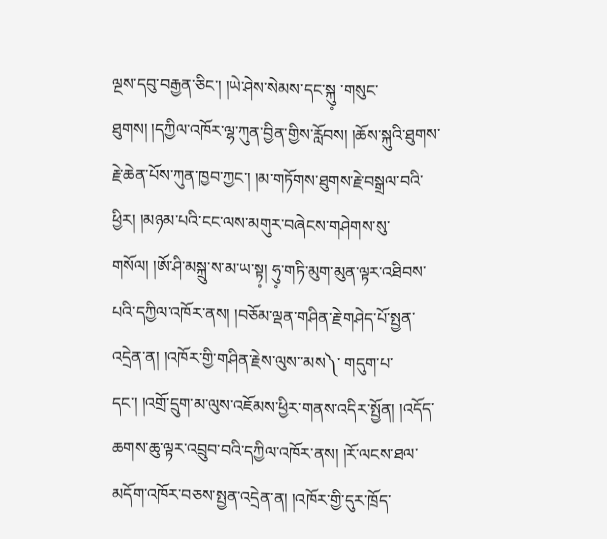ལྔས་དབུ་བརྒྱན་ཅིང་། །ཡེ་ཤེས་སེམས་དང་སྐུ༷ ་གསུང་ཐུགས། །དཀྱིལ་འཁོར་ལྷ་ཀུན་བྱིན་གྱིས་རློབས། །ཆོས་སྐུའི་ཐུགས་རྗེ་ཆེན་པོས་ཀུན་ཁྱབ་ཀྱང་། །མ་གཏོགས་ཐུགས་རྗེ་བསྒྲལ་བའི་ཕྱིར། །མཉམ་པའི་ངང་ལས་མགུར་བཞེངས་གཤེགས་སུ་གསོལ། །ཨོ་ཤི་མསྐྲུ་ས་མ་ཡ་སྟ༷། ཧུ༷་གཏི་མུག་མུན་ལྟར་འཐིབས་པའི་དཀྱིལ་འཁོར་ནས། །བཅོམ་ལྡན་གཤིན་རྗེ་གཤེད་པོ་སྤྱན་འདྲེན་ན། །འཁོར་གྱི་གཤིན་རྗེས་ལུས་་མས༽་ གདུག་པ་དང་། །འགྲོ་དྲུག་མ་ལུས་འཇོམས་ཕྱིར་གནས་འདིར་སྤྱོན། །འདོད་ཆགས་ཆུ་ལྟར་འབྲུབ་བའི་དཀྱིལ་འཁོར་ནས། །རོ་ལངས་ཐལ་མདོག་འཁོར་བཅས་སྤྱན་འདྲེན་ན། །འཁོར་གྱི་དུར་ཁྲོད་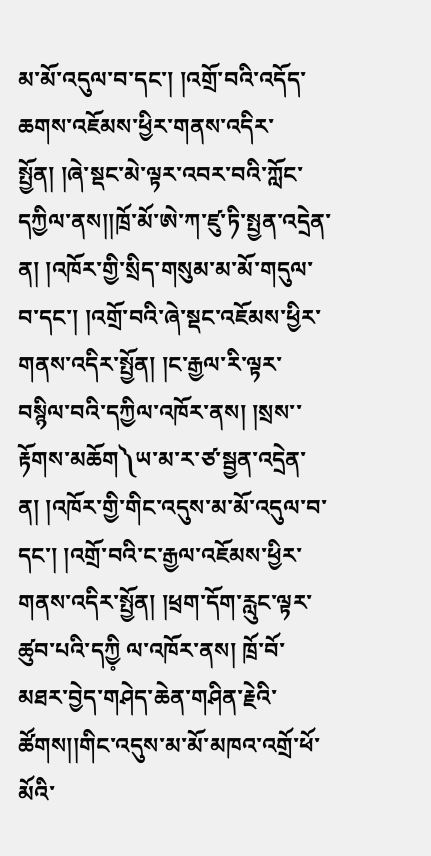མ་མོ་འདུལ་བ་དང་། །འགྲོ་བའི་འདོད་ཆགས་འཇོམས་ཕྱིར་གནས་འདིར་སྤྱོན། །ཞེ་སྡང་མེ་ལྟར་འབར་བའི་ཀློང་དཀྱིལ་ནས།།ཁྲོ་མོ་ཨེ་ཀ་ཛུ་ཏི་སྤྱན་འདྲེན་ན། །འཁོར་གྱི་སྲིད་གསུམ་མ་མོ་གདུལ་བ་དང་། །འགྲོ་བའི་ཞེ་སྡང་འཇོམས་ཕྱིར་གནས་འདིར་སྤྱོན། །ང་རྒྱལ་རི་ལྟར་བསྙིལ་བའི་དཀྱིལ་འཁོར་ནས། །སྲས་་རྟོགས་མཆོག༽ཡ་མ་ར་ཙ་སྦྱན་འདྲེན་ན། །འཁོར་གྱི་གིང་འདུས་མ་མོ་འདུལ་བ་དང་། །འགྲོ་བའི་ང་རྒྱལ་འཇོམས་ཕྱིར་གནས་འདིར་སྤྱོན། །ཕྲག་དོག་རླུང་ལྟར་ཚུབ་པའི་དཀྱི༷ ལ་འཁོར་ནས། ཁྲོ་བོ་མཐར་བྱེད་གཤེད་ཆེན་གཤིན་རྗེའི་ཚོགས།།གིང་འདུས་མ་མོ་མཁའ་འགྲོ་ཕོ་མོའི་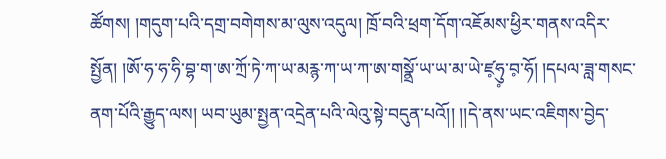ཚོགས། །གདུག་པའི་དགྲ་བགེགས་མ་ལུས་འདུལ། ཁྲོ་བའི་ཕྲག་དོག་འཇོམས་ཕྱིར་གནས་འདིར་སྤྱོན། །ཨོ་ཧ་ཧ་ཧི་བྷ་ག་ཨ་ཀྲོ་ཏེ་ཀ་ཡ་མརྙ་ཀ་ཡ་ཀ་ཨ་གསྣྲོ་ཡ་ཡ་མ་ཡེ་ཛ༷ཧུ༷་བ༷་ཧོ། །དཔལ་ཟླ་གསང་ནག་པོའི་རྒྱུད་ལས། ཡབ་ཡུམ་སྤྱན་འདྲེན་པའི་ལེའུ་སྟེ་བདུན་པའོ།། །།དེ་ནས་ཡང་འཇིགས་བྱེད་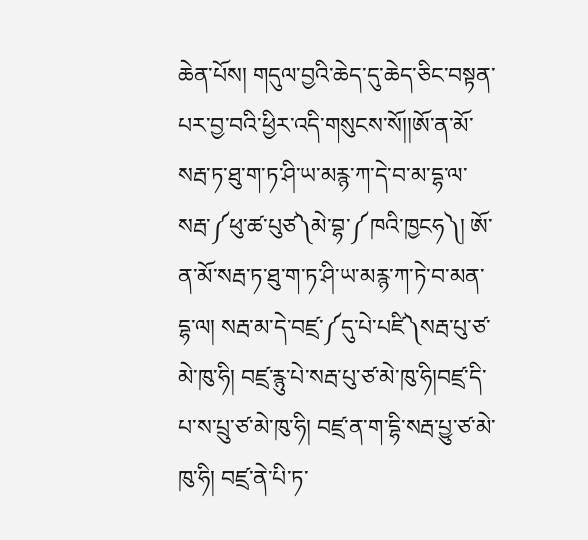ཆེན་པོས། གདུལ་བྱའི་ཆེད་དུ་ཆེད་ཅིང་བསྟན་པར་བྱ་བའི་ཕྱིར་འདི་གསུངས་སོ།།ཨོ་ན་མོ་སརྦ་ཏ་ཐུ་ག་ཏ་ཤི་ཡ་མརྙ་ཀ་དེ་བ་མ་དྷ་ལ་སརྦ་༼ཕུ་ཚ་པུཙ༽མེ་བྷ་༼ཁའི་ཁྱངཧ༽། ཨོ་ན་མོ་སརྦ་ཏ་ཐུ་ག་ཏ་ཤི་ཡ་མརྙ་ཀ་ཏེ་བ་མན་དྷ་ལ། སརྦ་མ་དེ་བཛྲ་༼དུ་པེ་པཛི༽སརྦ་པུ་ཙ་མེ་ཁུ་ཧི། བཛྲ་རྙུ་པེ་སརྦ་པུ་ཙ་མེ་ཁུ་ཧི།བཛྲ་དི་པ་ས་པྲུ་ཙ་མེ་ཁུ་ཧི། བཛྲ་ན་ག་དྷི་སརྦ་པྱུ་ཙ་མེ་ཁུ་ཧི། བཛྲ་ནེ་པི་ཏ་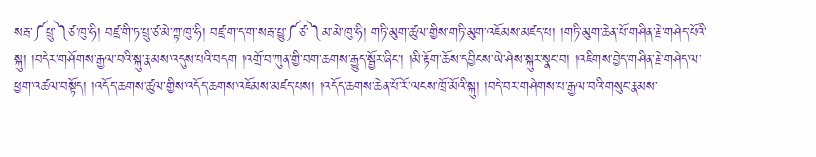སརྦ་༼པྲུ་༽ཙ་ཁུ་ཧི། བཛྲ་གི་ཏ་པྲུ་ཙ་མེ་ཀྟ་ཁུ་ཧི། བཛྲ་ག་ད་ག་སརྦ་པྱུ་༼ཙ་༽མ་མེ་ཁུ་ཧི། གཏི་མུག་ཚུལ་གྱིས་གཏི་མུག་འཇོམས་མཛད་པ། །གཏི་མུག་ཆེན་པོ་གཤིན་རྗེ་གཤེད་པོའི་སྐུ། །བདེར་གཤོགས་རྒྱལ་བའི་སྐུ་རྣམས་འདུས་པའི་བདག །འགྲོ་བ་ཀུན་གྱི་བག་ཆགས་རྒྱུད་སྦྱོར་ཞིང་། །མི་རྟོག་ཆོས་དབྱིངས་ཡེ་ཤེས་སྐུར་སྣང་བ། །འཇིགས་བྱེད་གཤིན་རྗེ་གཤེད་ལ་ཕྱག་འཚལ་བསྟོད། །འདོད་ཆགས་ཚུལ་གྱིས་འདོད་ཆགས་འཇོམས་མཛད་པས། །འདོད་ཆགས་ཆེན་པོ་རོ་ལངས་ཁྲོ་མོའི་སྐུ། །བདེ་བར་གཤེགས་པ་རྒྱལ་བའི་གསུང་རྣམས་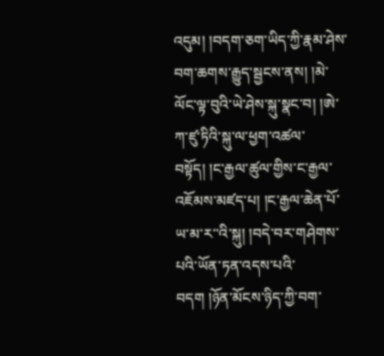འདུམ། །བདག་ཅག་ཡིད་ཀྱི་རྣམ་ཤེས་བག་ཆགས་རྒྱུད་སྦྱངས་ནས། །མེ་ལོང་ལྟ་བུའི་ཡེ་ཤེས་སྐུ་སྣང་བ། །ཨེ་ཀ་ཛུ་ཏིའི་སྐུ་ལ་ཕྱག་འཚལ་བསྟོད། །ང་རྒྱལ་ཚུལ་གྱིས་ང་རྒྱལ་འཇོམས་མཛད་པ། །ང་རྒྱལ་ཆེན་པོ་ཡ་མ་ར་་འི་སྐུ། །བདེ་བར་གཤེགས་པའི་ཡོན་ཏན་འདས་པའི་བདག །ཉོན་མོངས་ཉིད་ཀྱི་བག་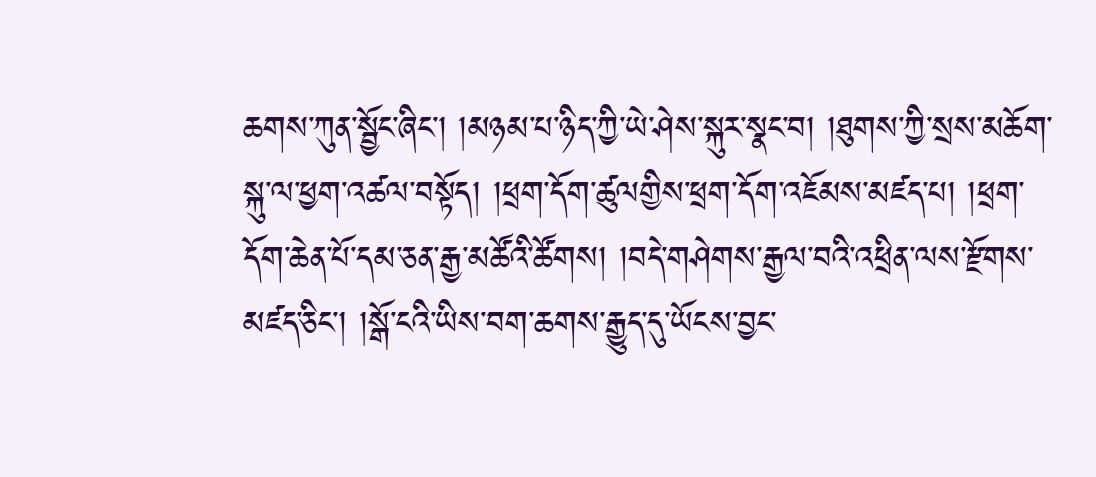ཆགས་ཀུན་སྦྱོང་ཞིང་། །མཉམ་པ་ཉིད་ཀྱི་ཡེ་ཤེས་སྐུར་སྣང་བ། །ཐུགས་ཀྱི་སྲས་མཆོག་སྐུ་ལ་ཕྱག་འཚལ་བསྟོད། །ཕྲག་དོག་ཚུལགྱིས་ཕྲག་དོག་འཇོམས་མཛད་པ། །ཕྲག་དོག་ཆེན་པོ་དམ་ཅན་རྒྱ་མཚོའི་ཚོགས། །བདེ་གཤེགས་རྒྱལ་བའི་འཕྲིན་ལས་རྫོགས་མཛད་ཅིང་། །སྒོ་ངའི་ཡིས་བག་ཆགས་རྒྱུད་དུ་ཡོངས་བྱང་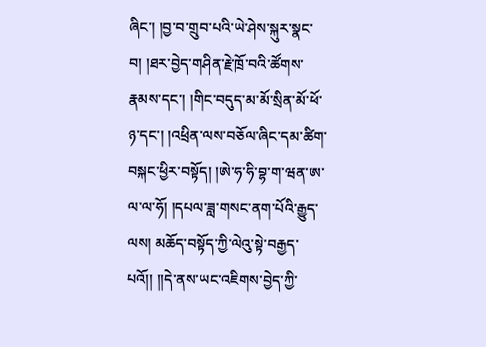ཞིང་། །བྱ་བ་གྲུབ་པའི་ཡེ་ཤེས་སྐུར་སྣང་བ། །ཐར་བྱེད་གཤིན་རྗེ་ཁྲོ་བའི་ཚོགས་རྣམས་དང་། །གིང་བདུད་མ་མོ་སྲིན་མོ་ཕོ་ཉ་དང་། །འཕྲིན་ལས་བཅོལ་ཞིང་དམ་ཚིག་བསྐང་ཕྱིར་བསྟོད། །ཨེ་ཧ་ཧི་བྷ་ག་ཝན་ཨ་ལ་ལ་ཧོ། །དཔལ་ཟླ་གསང་ནག་པོའི་རྒྱུད་ལས། མཆོད་བསྟོད་ཀྱི་ལེའུ་སྟེ་བརྒྱད་པའོ།། །།དེ་ནས་ཡང་འཇིགས་བྱེད་ཀྱི་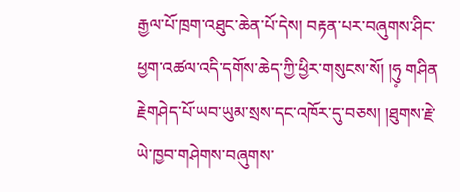རྒྱལ་པོ་ཁྲག་འཐུང་ཆེན་པོ་དེས། བརྟན་པར་བཞུགས་ཤིང་ཕྱག་འཚལ་འདི་དགོས་ཆེད་ཀྱི་ཕྱིར་གསུངས་སོ། །ཧུ༷ གཤིན རྗེགཤེད་པོ་ཡབ་ཡུམ་སྲས་དང་འཁོར་དུ་བཅས། །ཐུགས་རྗེ་ཡེ་ཁྱབ་གཤེགས་བཞུགས་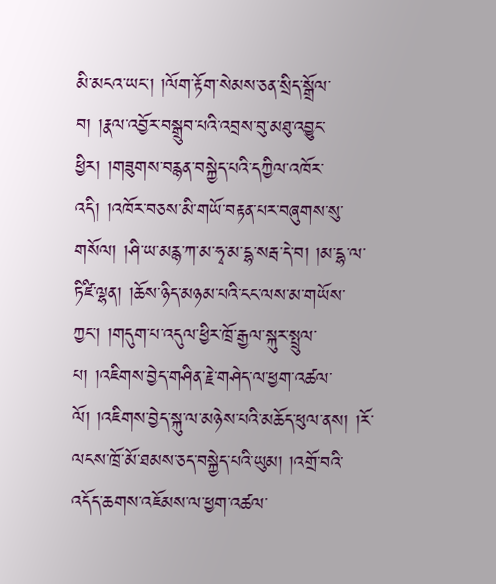མི་མངའ་ཡང་། །ལོག་རྟོག་སེམས་ཅན་སྲིད་སྒྲོལ་བ། །རྣལ་འབྱོར་བསྒྲུབ་པའི་འབྲས་བུ་མཐུ་འབྱུང་ཕྱིར། །གཟུགས་བརྙན་བསྐྱེད་པའི་དཀྱིལ་འཁོར་འདི། །འཁོར་བཅས་མི་གཡོ་བརྟན་པར་བཞུགས་སུ་གསོལ། །ཤི་ཡ་མརྙ་ཀ་མ་ཧྭ་མ་དྷ་སརྦ་དེ་བ། །མ་དྷ་ལ་ཏིཛི་ལྷན། །ཆོས་ཉིད་མཉམ་པའི་ངང་ལས་མ་གཡོས་ཀྱང་། །གདུག་པ་འདུལ་ཕྱིར་ཁྲོ་རྒྱལ་སྐུར་སྤྲུལ་པ། །འཇིགས་བྱེད་གཤིན་རྗེ་གཤེད་ལ་ཕྱག་འཚལ་ལོ། །འཇིགས་བྱེད་སྐུ་ལ་མཉེས་པའི་མཆོད་ཕུལ་ནས། །རོ་ལངས་ཁྲོ་མོ་ཐམས་ཅད་བསྐྱེད་པའི་ཡུམ། །འགྲོ་བའི་འདོད་ཆགས་འཇོམས་ལ་ཕྱག་འཚལ་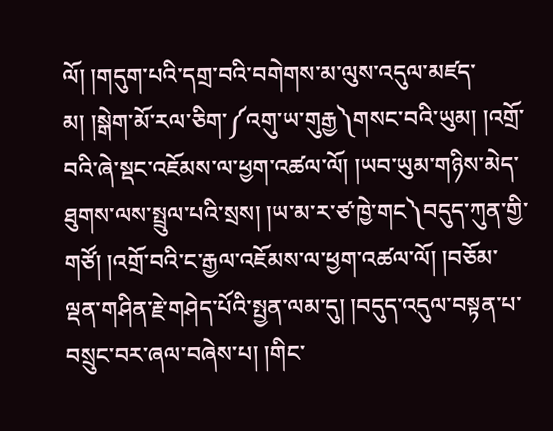ལོ། །གདུག་པའི་དགྲ་བའི་བགེགས་མ་ལུས་འདུལ་མཛད་མ། །སྒེག་མོ་རལ་ཅིག་༼འགུ་ཡ་གུརྒྱ༽གསང་བའི་ཡུམ། །འགྲོ་བའི་ཞེ་སྡང་འཇོམས་ལ་ཕྱག་འཚལ་ལོ། །ཡབ་ཡུམ་གཉིས་མེད་ཐུགས་ལས་སྤྲུལ་པའི་སྲས། །ཡ་མ་ར་ཙ་ཁྱེ་གང༽བདུད་ཀུན་གྱི་གཙོ། །འགྲོ་བའི་ང་རྒྱལ་འཇོམས་ལ་ཕྱག་འཚལ་ལོ། །བཅོམ་ལྡན་གཤིན་རྗེ་གཤེད་པོའི་སྤྱན་ལམ་དུ། །བདུད་འདུལ་བསྟན་པ་བསྲུང་བར་ཞལ་བཞེས་པ། །གིང་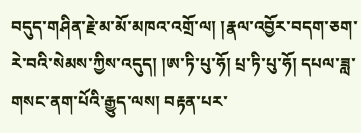བདུད་གཤིན་རྗེ་མ་མོ་མཁའ་འགྲོ་ལ། །རྣལ་འབྱོར་བདག་ཅག་རེ་བའི་སེམས་ཀྱིས་འདུད། །ཨ་ཏི་པུ་ཧོ། པྲ་ཏི་པུ་ཧོ། དཔལ་ཟླ་གསང་ནག་པོའི་རྒྱུད་ལས། བརྟན་པར་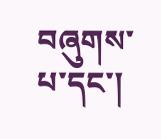བཞུགས་པ་དང་།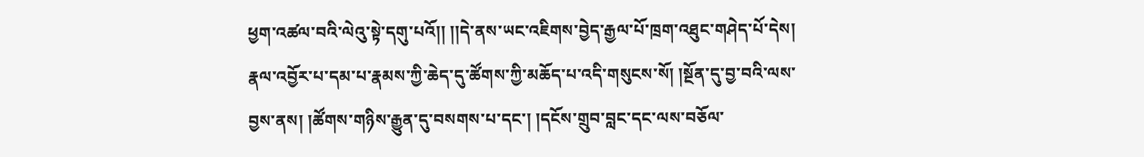ཕྱག་འཚལ་བའི་ལེའུ་སྟེ་དགུ་པའོ།། །།དེ་ནས་ཡང་འཇིགས་བྱེད་རྒྱལ་པོ་ཁྲག་འཐུང་གཤེད་པོ་དེས། རྣལ་འབྱོར་པ་དམ་པ་རྣམས་ཀྱི་ཆེད་དུ་ཚོགས་ཀྱི་མཆོད་པ་འདི་གསུངས་སོ། །སྔོན་དུ་བྱ་བའི་ལས་བྱས་ནས། །ཚོགས་གཉིས་རྒྱུན་དུ་བསགས་པ་དང་། །དངོས་གྲུབ་བླང་དང་ལས་བཅོལ་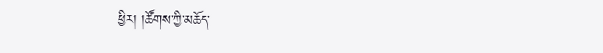ཕྱིར། །ཚོགས་ཀྱི་མཆོད་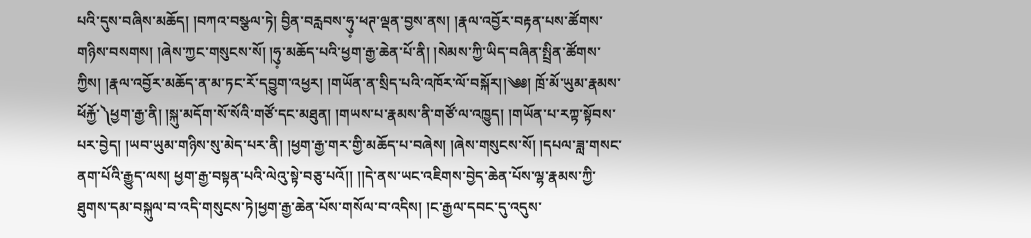པའི་དུས་བཞིས་མཆོད། །བཀའ་བསྩལ་ཏེ། བྱིན་བརླབས་ཧུ༷་ཕཊ་ལྡན་བྱས་ནས། །རྣལ་འབྱོར་བརྟན་པས་ཚོགས་གཉིས་བསགས། །ཞེས་ཀྱང་གསུངས་སོ། །ཧུ༷་མཆོད་པའི་ཕྱག་རྒྱ་ཆེན་པོ་ནི། །སེམས་ཀྱི་ཡིད་བཞིན་སྤྲིན་ཚོགས་ཀྱིས། །རྣལ་འབྱོར་མཆོད་ན་མ་ཏང་རོ་དབྱུག་འཕྱར། །གཡོན་ན་སྲིད་པའི་འཁོར་ལོ་བསྐོར།།༄༅། ཁྲོ་མོ་ཡུམ་རྣམས་ཕོརྐྱོ་༽ཕྱག་རྒྱ་ནི། །སྐུ་མདོག་སོ་སོའི་གཙོ་དང་མཐུན། །གཡས་པ་རྣམས་ནི་གཙོ་ལ་འཁྱུད། །གཡོན་པ་རཀྟ་སྟོབས་པར་བྱེད། །ཡབ་ཡུམ་གཉིས་སུ་མེད་པར་ནི། །ཕྱག་རྒྱ་གར་གྱི་མཆོད་པ་བཞེས། །ཞེས་གསུངས་སོ། །དཔལ་ཟླ་གསང་ནག་པོའི་རྒྱུད་ལས། ཕྱག་རྒྱ་བསྟན་པའི་ལེའུ་སྟེ་བཅུ་པའོ།། །།དེ་ནས་ཡང་འཇིགས་བྱེད་ཆེན་པོས་ལྷ་རྣམས་ཀྱི་ཐུགས་དམ་བསྐུལ་བ་འདི་གསུངས་ཏེ།ཕྱག་རྒྱ་ཆེན་པོས་གསོལ་བ་འདིས། །ང་རྒྱལ་དབང་དུ་འདུས་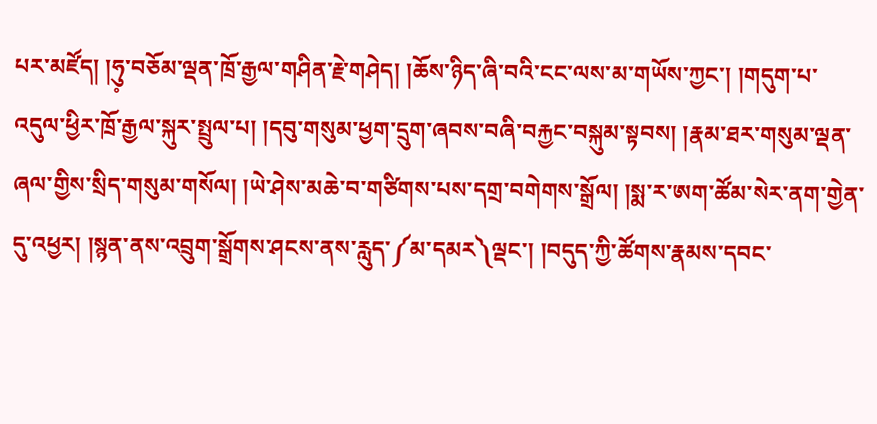པར་མཛོད། །ཧུ༷་བཅོམ་ལྡན་ཁྲོ་རྒྱལ་གཤིན་རྗེ་གཤེད། །ཆོས་ཉིད་ཞི་བའི་ངང་ལས་མ་གཡོས་ཀྱང་། །གདུག་པ་འདུལ་ཕྱིར་ཁྲོ་རྒྱལ་སྐུར་སྤྲུལ་པ། །དབུ་གསུམ་ཕྱག་དྲུག་ཞབས་བཞི་བརྐྱང་བསྐུམ་སྟབས། །རྣམ་ཐར་གསུམ་ལྡན་ཞལ་གྱིས་སྲིད་གསུམ་གསོལ། །ཡེ་ཤེས་མཆེ་བ་གཙིགས་པས་དགྲ་བགེགས་སྒྲོལ། །སྨ་ར་ཨག་ཚོམ་སེར་ནག་གྱེན་དུ་འཕྱར། །སྙན་ནས་འབྲུག་སྒྲོགས་ཤངས་ནས་རླུད་༼མ་དམར༽ལྡང་། །བདུད་ཀྱི་ཚོགས་རྣམས་དབང་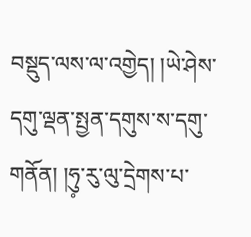བསྡུད་ལས་ལ་འགྱེད། །ཡེ་ཤེས་དགུ་ལྡན་སྤྱན་དགུས་ས་དགུ་གནོན། །ཧུ༷་རུ་ལུ་དྲེགས་པ་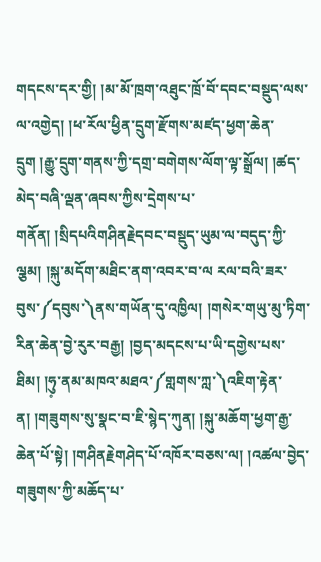གདངས་དར་གྱི། །མ་མོ་ཁྲག་འཐུང་ཁྲོ་བོ་དབང་བསྡུད་ལས་ལ་འགྱེད། །ཕ་རོལ་ཕྱིན་དྲུག་རྫོགས་མཛད་ཕྱག་ཆེན་དྲུག །རྒྱུ་དྲུག་གནས་ཀྱི་དགྲ་བགེགས་ལོག་ལྟ་སྒྲོལ། །ཚད་མེད་བཞི་ལྡན་ཞབས་ཀྱིས་དྲེགས་པ་གནོན། །སྲིདཔའིགཤིནརྗེདབང་བསྡུད་ཡུམ་ལ་བདུད་ཀྱི་ལྕམ། །སྐུ་མདོག་མཐིང་ནག་འབར་བ་ལ རལ་བའི་ཟར་བུས་༼དབུས་༽ནས་གཡོན་དུ་འཁྱིལ། །གསེར་གཡུ་མུ་ཏིག་རིན་ཆེན་བྱེ་རུར་བརྒྱ། །བྱད་མདངས་པ་ཡི་དགྱེས་པས་ཐིམ། །ཧུ༷་ནམ་མཁའ་མཐའ་༼གླགས་ཀླ་༽འཇིག་རྟེན་ན། །གཟུགས་སུ་སྣང་བ་ཇི་སྙེད་ཀུན། །སྐུ་མཆོག་ཕྱག་རྒྱ་ཆེན་པོ་སྟེ། །གཤིནརྗེགཤེད་པོ་འཁོར་བཅས་ལ། །འཚལ་བྱེད་གཟུགས་ཀྱི་མཆོད་པ་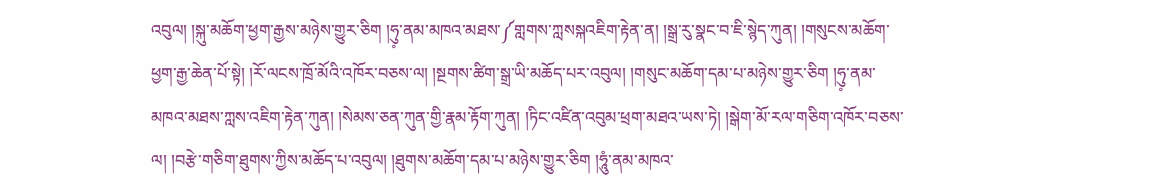འབུལ། །སྐུ་མཆོག་ཕྱག་རྒྱས་མཉེས་གྱུར་ཅིག །ཧུ༷་ནམ་མཁའ་མཐས་༼གླགས་ཀླསསྐའཇིག་རྟེན་ན། །སྒྲ་རུ་སྣང་བ་ཇི་སྙེད་ཀུན། །གསུངས་མཆོག་ཕྱག་རྒྱ་ཆེན་པོ་སྟེ། །རོ་ལངས་ཁྲོ་མོའི་འཁོར་བཅས་ལ། །སྔགས་ཚིག་སྒྲ་ཡི་མཆོད་པར་འབུལ། །གསུང་མཆོག་དམ་པ་མཉེས་གྱུར་ཅིག །ཧུ༷་ནམ་མཁའ་མཐས་ཀླས་འཇིག་རྟེན་ཀུན། །སེམས་ཅན་ཀུན་གྱི་རྣམ་རྟོག་ཀུན། །ཏིང་འཛིན་འབུམ་ཕྲག་མཐའ་ཡས་ཏེ། །སྒེག་མོ་རལ་གཅིག་འཁོར་བཅས་ལ། །བརྩེ་གཅིག་ཐུགས་ཀྱིས་མཆོད་པ་འབུལ། །ཐུགས་མཆོག་དམ་པ་མཉེས་གྱུར་ཅིག །ཧཱུཾ་ནམ་མཁའ་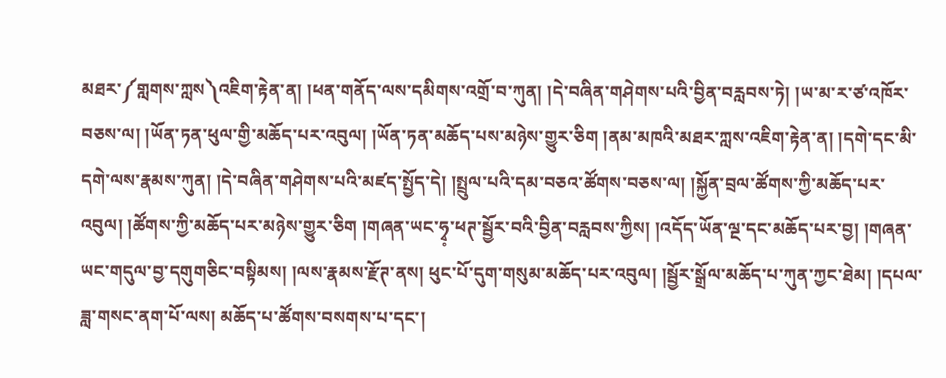མཐར་༼གླགས་ཀླས༽འཇིག་རྟེན་ན། །ཕན་གནོད་ལས་དམིགས་འགྲོ་བ་ཀུན། །དེ་བཞིན་གཤེགས་པའི་བྱིན་བརླབས་ཏེ། །ཡ་མ་ར་ཙ་འཁོར་བཅས་ལ། །ཡོན་ཏན་ཕུལ་གྱི་མཆོད་པར་འབུལ། །ཡོན་ཏན་མཆོད་པས་མཉེས་གྱུར་ཅིག །ནམ་མཁའི་མཐར་ཀླས་འཇིག་རྟེན་ན། །དགེ་དང་མི་དགེ་ལས་རྣམས་ཀུན། །དེ་བཞིན་གཤེགས་པའི་མཛད་སྤྱོད་དེ། །སྤྲུལ་པའི་དམ་བཅའ་ཚོགས་བཅས་ལ། །སྐྱོན་བྲལ་ཚོགས་ཀྱི་མཆོད་པར་འབུལ། །ཚོགས་ཀྱི་མཆོད་པར་མཉེས་གྱུར་ཅིག །གཞན་ཡང་ཧྭ༷་ཕཊ་སྦྱོར་བའི་བྱིན་བརླབས་ཀྱིས། །འདོད་ཡོན་ལྔ་དང་མཆོད་པར་བྱ། །གཞན་ཡང་གདུལ་བྱ་དགུགཅིང་བསྟིམས། །ལས་རྣམས་རྫོཊ་ནས། ཕུང་པོ་དུག་གསུམ་མཆོད་པར་འབུལ། །སྦྱོར་སྒྲོལ་མཆོད་པ་ཀུན་ཀྱང་ཐེམ། །དཔལ་ཟླ་གསང་ནག་པོ་ལས། མཆོད་པ་ཚོགས་བསགས་པ་དང་།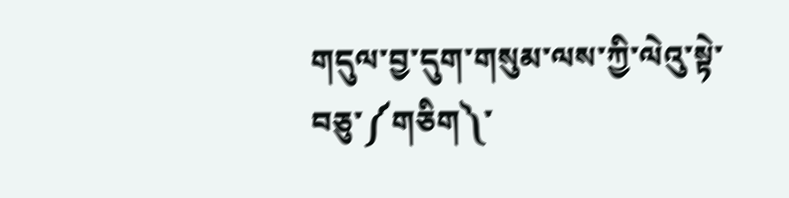གདུལ་བྱ་དུག་གསུམ་ལས་ཀྱི་ལེའུ་སྟེ་བཅུ་༼གཅིག༽་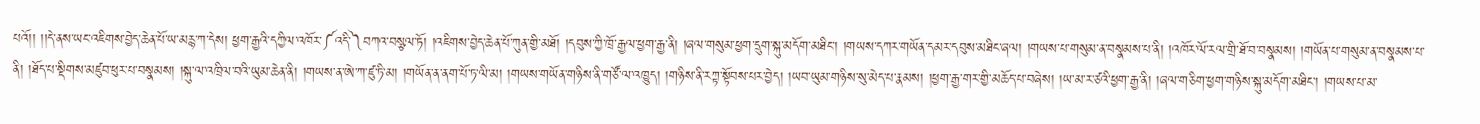པའོ།། །།དེ་ནས་ཡང་འཇིགས་བྱེད་ཆེན་པོ་ཡ་མརྙ་ཀ་དེས། ཕྱག་རྒྱའི་དཀྱིལ་འཁོར་༼འདི་༽བཀའ་བསྩལ་ཏོ། །འཇིགས་བྱེད་ཆེན་པོ་ཀུན་གྱི་མཐོ། །དབུས་ཀྱི་ཁྲོ་རྒྱལ་ཕྱག་རྒྱ་ནི། །ཞལ་གསུམ་ཕྱག་དྲུག་སྐུ་མདོག་མཐིང་། །གཡས་དཀར་གཡོན་དམར་དབུས་མཐིང་ཞལ། །གཡས་པ་གསུམ་ན་བསྣམས་པ་ནི། །འཁོར་ལོ་རལ་གྲི་ཐོ་བ་བསྣམས། །གཡོན་པ་གསུམ་ན་བསྣམས་པ་ནི། །ཐོད་པ་སྡིགས་མཛུབ་ཕུར་པ་བསྣམས། །སྐུ་ལ་འཁྲིལ་བའི་ཡུམ་ཆེན་ནི། །གཡས་ན་ཨེ་ཀ་ཛུ་ཏི་མ། །གཡོན་ན་ནག་པོ་ཏ་ལི་མ། །གཡས་གཡོན་གཉིས་ནི་གཙོ་ལ་འཁྱུད། །གཉིས་ནི་རཀྟ་སྟོབས་པར་བྱེད། །ཡབ་ཡུམ་གཉིས་སུ་མེད་པ་རྣམས། །ཕྱག་རྒྱ་གར་གྱི་མཆོད་པ་བཞེས། །ཡ་མ་ར་ཙའི་ཕྱག་རྒྱ་ནི། །ཞལ་གཅིག་ཕྱག་གཉིས་སྐུ་མདོག་མཐིང་། །གཡས་པ་མ་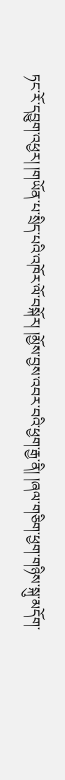ཏང་རོ་དབྱུག་འཕྱར། །གཡོན་པ་སྲིད་པའི་འཁོར་ལོ་བསྐོར། །མྱོས་བྱས་འབར་བའི་ཕྱག་རྒྱ་ནི། །ཞལ་གཅིག་ཕྱག་གཉིས་སྐུ་མདོག་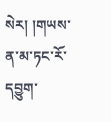སེར། །གཡས་ན་མ་ཏང་རོ་དབྱུག་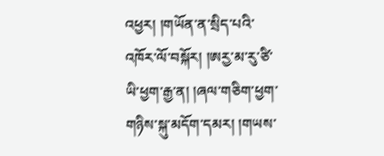འཕྱར། །གཡོན་ན་སྲིད་པའི་འཁོར་ལོ་བསྐོར། །ཨརྱ་མ་རུ་ཙི་ཡི་ཕྱག་རྒྱ་ན། །ཞལ་གཅིག་ཕྱག་གཉིས་སྐུ་མདོག་དམར། །གཡས་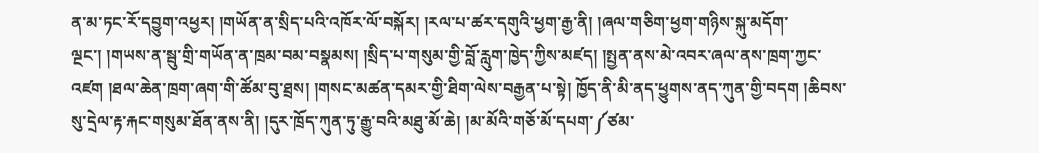ན་མ་ཏང་རོ་དབྱུག་འཕྱར། །གཡོན་ན་སྲིད་པའི་འཁོར་ལོ་བསྐོར། །རལ་པ་ཚར་དགུའི་ཕྱག་རྒྱ་ནི། །ཞལ་གཅིག་ཕྱག་གཉིས་སྐུ་མདོག་ལྔང་། །གཡས་ན་སྦུ་གྲི་གཡོན་ན་ཁྲམ་བམ་བསྣམས། །སྲིད་པ་གསུམ་གྱི་བློ་རླུག་ཁྱེད་ཀྱིས་མཛད། །སྤྱན་ནས་མེ་འབར་ཞལ་ནས་ཁྲག་ཀྱང་འཛག །ཐལ་ཆེན་ཁྲག་ཞག་གི་ཚོམ་བུ་ཐྲས། །གསང་མཚན་དམར་གྱི་ཐིག་ལེས་བརྒྱན་པ་སྟེ། ཁྱོད་ནི་མི་ནད་ཕྱུགས་ནད་ཀུན་གྱི་བདག །ཆིབས་སུ་དྲེལ་རྟ་རྐང་གསུམ་ཐོན་ནས་ནི། །དུར་ཁྲོད་ཀུན་ཏུ་རྒྱུ་བའི་མཐུ་མོ་ཆེ། །མ་མོའི་གཅོ་མོ་དཔག་༼ཙམ་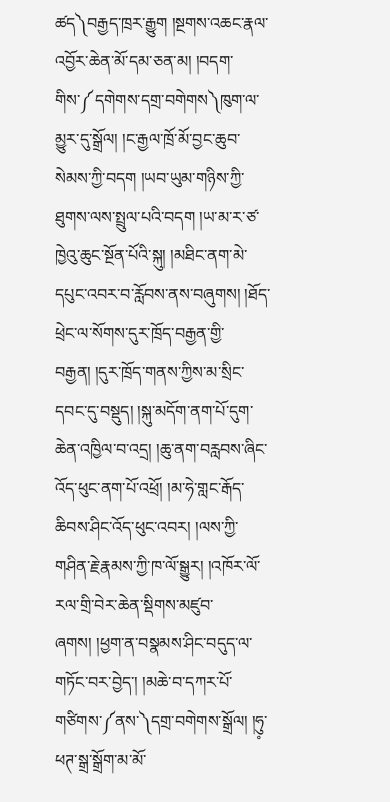ཚད༽བརྒྱད་ཁྲར་རྒྱུག །སྔགས་འཆང་རྣལ་འབྱོར་ཆེན་མོ་དམ་ཅན་མ། །བདག་གིས་༼དགེགས་དགྲ་བགེགས༽ཁུག་ལ་མྱུར་དུ་སྒྲོལ། །ང་རྒྱལ་ཁྲོ་མོ་བྱང་ཆུབ་སེམས་ཀྱི་བདག །ཡབ་ཡུམ་གཉིས་ཀྱི་ཐུགས་ལས་སྤྲུལ་པའི་བདག །ཡ་མ་ར་ཙ་ཁྱེའུ་ཆུང་སྔོན་པོའི་སྐུ། །མཐིང་ནག་མེ་དཔུང་འབར་བ་རློབས་ནས་བཞུགས། །ཐོད་ཕྲེང་ལ་སོགས་དུར་ཁྲོད་བརྒྱན་གྱི་བརྒྱན། །དུར་ཁྲོད་གནས་ཀྱིས་མ་སྲིང་དབང་དུ་བསྡུད། །སྐུ་མདོག་ནག་པོ་དུག་ཆེན་འཁྱིལ་བ་འདྲ། །ཆུ་ནག་བརླབས་ཞིང་འོད་ཕུང་ནག་པོ་འཕྲོ། །མ་ཧེ་གླང་རྒོད་ཆིབས་ཤིང་འོད་ཕུང་འབར། །ལས་ཀྱི་གཤིན་རྗེ་རྣམས་ཀྱི་ཁ་ལོ་སྒྱུར། །འཁོར་ལོ་རལ་གྲི་བེར་ཆེན་སྡིགས་མཛུབ་ཞགས། །ཕྱག་ན་བསྣམས་ཤིང་བདུད་ལ་གཏོང་བར་བྱེད་། །མཆེ་བ་དཀར་པོ་གཙིགས་༼ནས་༽དགྲ་བགེགས་སྒྲོལ། །ཧུ༷་ཕཊ་སྒྲ་སྒྲོག་མ་མོ་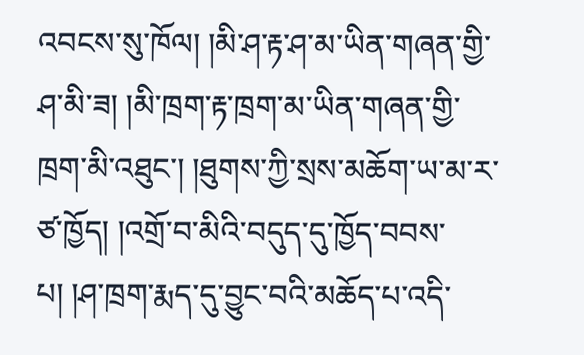འབངས་སུ་ཁོལ། །མི་ཤ་རྟ་ཤ་མ་ཡིན་གཞན་གྱི་ཤ་མི་ཟ། །མི་ཁྲག་རྟ་ཁྲག་མ་ཡིན་གཞན་གྱི་ཁྲག་མི་འཐུང་། །ཐུགས་ཀྱི་སྲས་མཆོག་ཡ་མ་ར་ཙ་ཁྱོད། །འགྲོ་བ་མིའི་བདུད་དུ་ཁྱོད་བབས་པ། །ཤ་ཁྲག་རྨད་དུ་བྱུང་བའི་མཆོད་པ་འདི་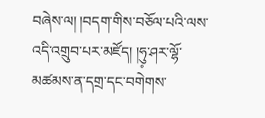བཞེས་ལ། །བདག་གིས་བཅོལ་པའི་ལས་འདི་འགྲུབ་པར་མཛོད། །ཧུ༷་ཤར་ལྷོ་མཚམས་ན་དགྲ་དང་བགེགས་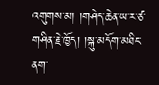འགུགས་མ། །གཤེད་ཆེན་ཡ་ར་ཙ་གཤིན་རྗེ་ཁྱོད། །སྐུ་མདོག་མཐིང་ནག་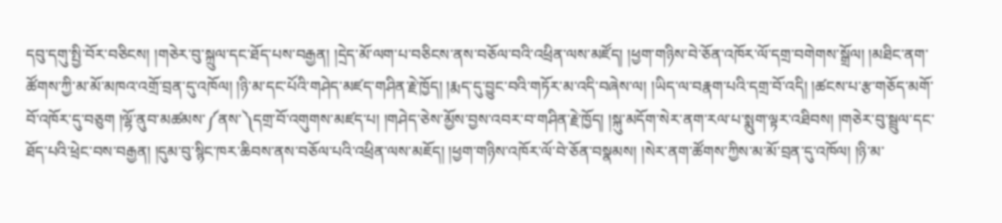དབུ་དགུ་སྤྱི་བོར་བཅིངས། །གཅེར་བུ་སྐྲུལ་དང་ཐོད་པས་བརྒྱན། །དྲེད་མོ་ལག་པ་བཅིངས་ནས་བཅོལ་བའི་འཕྲིན་ལས་མཛོད། །ཕྱག་གཉིས་བེ་ཅོན་འཁོར་ལོ་དགྲ་བགེགས་སྒྲོལ། །མཐིང་ནག་ཚོགས་ཀྱི་མ་མོ་མཁའ་འགྲོ་བྲན་དུ་འཁོལ། །ཉི་མ་དང་པོའི་གཤེད་མཛད་གཤིན་རྗེ་ཁྱོད། །རྨད་དུ་བྱུང་བའི་གཏོར་མ་འདི་བཞེས་ལ། །ཡིད་ལ་བརྣག་པའི་དགྲ་བོ་འདི། །ཚངས་པ་རྩ་གཅོད་མགོ་བོ་འཁོར་དུ་བཅུག །ལྷོ་ནུབ་མཚམས་༼ནས་༽དགྲ་བོ་འགུགས་མཛད་པ། །གཤེད་ཅེས་མྱོས་བྱས་འབར་བ་གཤིན་རྗེ་ཁྱོད། །སྐུ་མདོག་སེར་ནག་རལ་པ་སྨུག་ལྟར་འཐིབས། །གཅེར་བུ་སྦྲུལ་དང་ཐོད་པའི་ཕྲེང་བས་བརྒྱན། །དུམ་བུ་སྙིང་ཁར་ཆིབས་ནས་བཅོལ་པའི་འཕྲིན་ལས་མཇོད། །ཕྱག་གཉིས་འཁོར་ལོ་བེ་ཅོན་བསྣམས། །སེར་ནག་ཚོགས་ཀྱིས་མ་མོ་བྲན་དུ་འཁོལ། །ཉི་མ་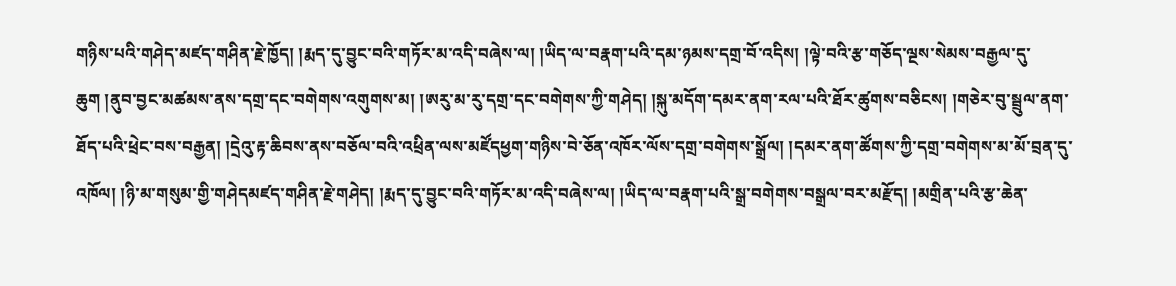གཉིས་པའི་གཤེད་མཛད་གཤིན་རྗེ་ཁྱོད། །རྨད་དུ་བྱུང་བའི་གཏོར་མ་འདི་བཞེས་ལ། །ཡིད་ལ་བརྣག་པའི་དམ་ཉམས་དགྲ་བོ་འདིས། །ལྟེ་བའི་རྩ་གཅོད་ལྔས་སེམས་བརྒྱལ་དུ་ཆུག །ནུབ་བྱང་མཚམས་ནས་དགྲ་དང་བགེགས་འགུགས་མ། །ཨརུ་མ་རུ་དགྲ་དང་བགེགས་ཀྱི་གཤེད། །སྐུ་མདོག་དམར་ནག་རལ་པའི་ཐོར་ཚུགས་བཅིངས། །གཅེར་བུ་སྦྲུལ་ནག་ཐོད་པའི་ཕྲེང་བས་བརྒྱན། །དྲེའུ་རྟ་ཆིབས་ནས་བཅོལ་བའི་འཕྲིན་ལས་མཛོདཕྱག་གཉིས་བེ་ཅོན་འཁོར་ལོས་དགྲ་བགེགས་སྒྲོལ། །དམར་ནག་ཚོགས་ཀྱི་དགྲ་བགེགས་མ་མོ་བྲན་དུ་འཁོལ། །ཉི་མ་གསུམ་གྱི་གཤེདམཛད་གཤིན་རྗེ་གཤེད། །རྨད་དུ་བྱུང་བའི་གཏོར་མ་འདི་བཞེས་ལ། །ཡིད་ལ་བརྣག་པའི་སྒྲ་བགེགས་བསྒྲལ་བར་མརྫོད། །མགྲིན་པའི་རྩ་ཆེན་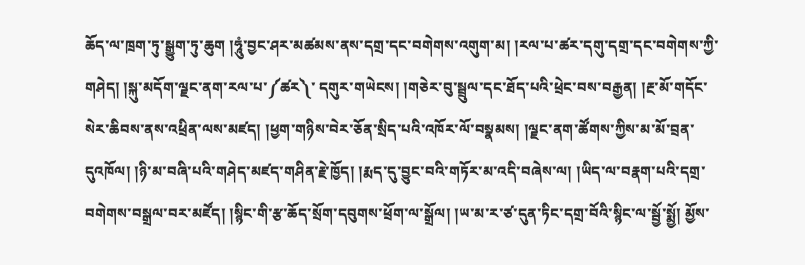ཆོད་ལ་ཁྲག་ཏུ་སྒྱུག་ཏུ་ཆུག །ཧཱུཾ་བྱང་ཤར་མཚམས་ནས་དགྲ་དང་བགེགས་འགུག་མ། །རལ་པ་ཚར་དགུ་དགྲ་དང་བགེགས་ཀྱི་གཤེད། །སྐུ་མདོག་ལྗང་ནག་རལ་པ་༼ཚར༽་ དགུར་གཡེངས། །གཅེར་བུ་སྦྲུལ་དང་ཐོད་པའི་ཕྲེང་བས་བརྒྱན། །རྔ་མོ་གདོང་སེར་ཆིབས་ནས་འཕྲིན་ལས་མཛད། །ཕྱག་གཉིས་བེར་ཅོན་སྲིད་པའི་འཁོར་ལོ་བསྣམས། །ལྗང་ནག་ཚོགས་ཀྱིས་མ་མོ་བྲན་དུའཁོལ། །ཉི་མ་བཞི་པའི་གཤེད་མཛད་གཤིན་རྗེ་ཁྱོད། །རྨད་དུ་བྱུང་བའི་གཏོར་མ་འདི་བཞེས་ལ། །ཡིད་ལ་བརྣག་པའི་དགྲ་བགེགས་བསྒྲལ་བར་མཛོད། །སྙིང་གི་རྩ་ཆོད་སྲོག་དབུགས་ཕྲོག་ལ་སྒྲོལ། །ཡ་མ་ར་ཙ་དུན་ཏིང་དགྲ་བོའི་སྙིང་ལ་སྦྱོ་སྨྱོ། མྱོས་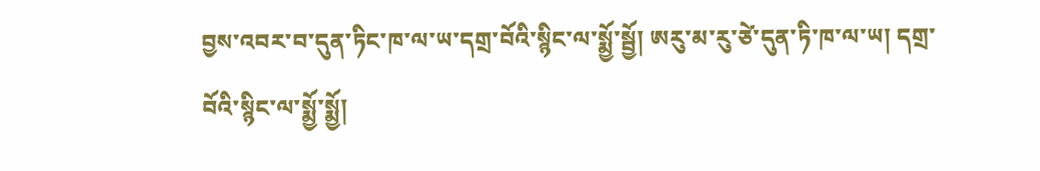བྱས་འབར་བ་དུན་ཏིང་ཁ་ལ་ཡ་དགྲ་བོའི་སྙིང་ལ་སྨྱོ་སྦྱོ། ཨརུ་མ་རུ་ཙེ་དུན་ཏི་ཁ་ལ་ཡ། དགྲ་བོའི་སྙིང་ལ་སྨྱོ་སྨྱོ།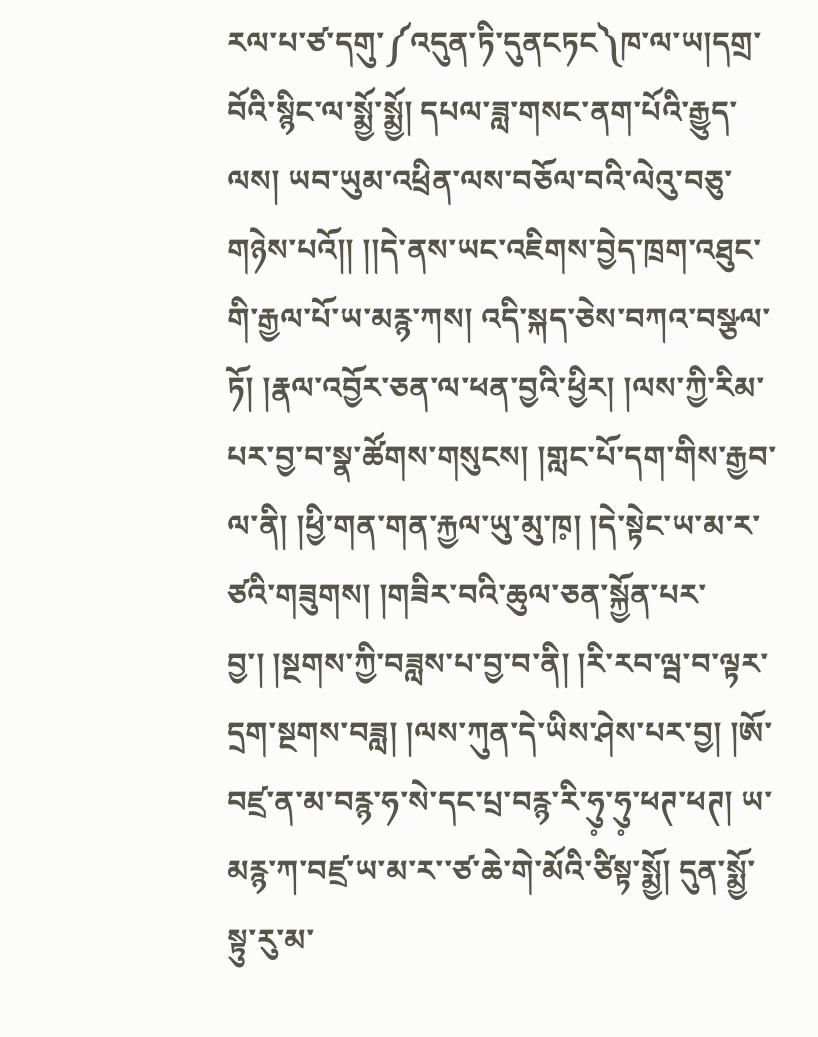རལ་པ་ཙ་དགུ་༼འདུན་ཏི་དུནངཏང༽ཁ་ལ་ཡ།དགྲ་བོའི་སྙིང་ལ་སྨྱོ་སྨྱོ། དཔལ་ཟླ་གསང་ནག་པོའི་རྒྱུད་ལས། ཡབ་ཡུམ་འཕྲིན་ལས་བཅོལ་བའི་ལེའུ་བཅུ་གཉེས་པའོ།། །།དེ་ནས་ཡང་འཇིགས་བྱེད་ཁྲག་འཐུང་གི་རྒྱལ་པོ་ཡ་མརྙ་ཀས། འདི་སྐད་ཅེས་བཀའ་བསྩལ་ཏོ། །རྣལ་འབྱོར་ཅན་ལ་ཕན་བྱའི་ཕྱིར། །ལས་ཀྱི་རིམ་པར་བྱ་བ་སྣ་ཚོགས་གསུངས། །གླང་པོ་དག་གིས་རྒྱབ་ལ་ནི། །ཕྱི་གན་གན་རྐྱལ་ཡུ་མུ་ཁ༷། །དེ་སྟེང་ཡ་མ་ར་ཙའི་གཟུགས། །གཟིར་བའི་ཆུལ་ཅན་སྐྱོན་པར་བྱ་། །སྔགས་ཀྱི་བཟླས་པ་བྱ་བ་ནི། །རི་རབ་ལྦ་བ་ལྟར་དྲག་སྔགས་བཟླ། །ལས་ཀུན་དེ་ཡིས་ཤེས་པར་བྱ། །ཨོ་བཛྲ་ན་མ་བརྙ་ཧ་སེ་དང་པྲ་བརྙ་རི་ཧུ༷་ཧུ༷་ཕཊ་ཕཊ། ཡ་མརྙ་ཀ་བཛྲ་ཡ་མ་ར་་ཙ་ཆེ་གེ་མོའི་ཙིསྟ་སྨྱོ། དུན་སྨྱོ་སྟུ་རུ་མ་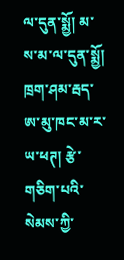ལ་དུན་སྨྱོ། མ་ས་མ་ལ་དུན་སྨྱོ། ཁྲག་ཤམ་རྦད་ཨ་མུ་ཁང་མ་ར་ཡ་ཕཊ། རྩེ་གཅིག་པའི་སེམས་ཀྱི་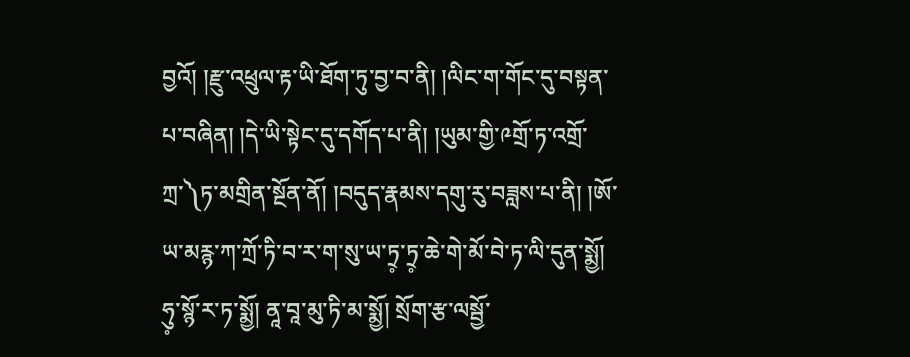བྱའོ། །རྫུ་འཕྲུལ་རྟ་ཡི་ཐོག་ཏུ་བྱ་བ་ནི། །ལིང་ག་གོང་དུ་བསྟན་པ་བཞིན། །དེ་ཡི་སྟེང་དུ་དགོད་པ་ནི། །ཡུམ་གྱི་༩གྲོ་ཏ་འགྲོ་ཀྲ་༽ཏ་མགྲིན་སྔོན་ནོ། །བདུད་རྣམས་དགུ་རུ་བཟླས་པ་ནི། །ཨོ་ཡ་མརྙ་ཀ་ཀྲོ་ཏི་བ་ར་ག་སུ་ཡ་ཏྲ༷་ཏྲ༷་ཆེ་གེ་མོ་བེ་ཏ་ལི་དུན་སྨྱོ། ཧུ༷་སྙོ་ར་ཏ་སྨྱོ། ནཱ་བཱ་མུ་ཏི་མ་སྨྱོ། སྲོག་རྩ་ལསྦྱོ་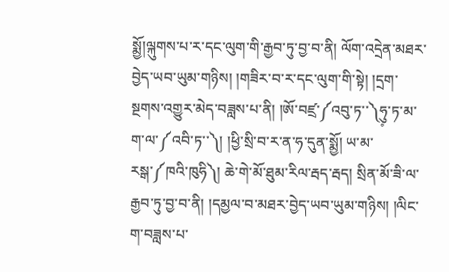སྨྱོ།ལྐུགས་པ་ར་དང་ལུག་གི་རྒྱབ་ཏུ་བྱ་བ་ནི། ལོག་འདྲེན་མཐར་བྱེད་ཡབ་ཡུམ་གཉིས། །གཟིར་བ་ར་དང་ལུག་གི་སྟེ། །དྲག་སྔགས་འགྱུར་མེད་བཟླས་པ་ནི། །ཨོ་བཛྲ་༼འབུ་ཏ་་༽ཧུ༷་ཏ་མ་ག་ལ་༼འབི་ཏ་་༽། །ཕྱི་སྲི་བ་ར་ན་ཧ་དུན་སྨྱོ། ཡ་མ་རསྒ་༼ཁའི་ཁུཧི༽། ཆེ་གེ་མོ་ཐུམ་རིལ་རྦད་རྦད། སྲིན་མོ་ཟི་ལ་རྒྱབ་ཏུ་བྱ་བ་ནི། །དམྱལ་བ་མཐར་བྱེད་ཡབ་ཡུམ་གཉིས། །ལིང་ག་བཟླས་པ་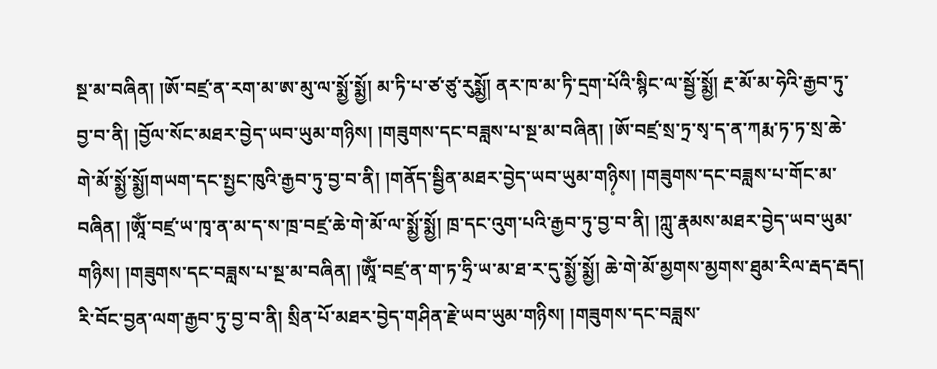སྔ་མ་བཞིན། །ཨོ་བཛྲ་ན་རག་མ་ཨ་མུ་ལ་སྨྱོ་སྨྱོ། མ་ཏི་པ་ཙ་ཙུ་རུསྨྱོ། ནར་ཁ་མ་ཏི་དྲག་པོའི་སྙིང་ལ་སྦྱོ་སྨྱོ། རྔ་མོ་མ་ཧེའི་རྒྱབ་ཏུ་བྱ་བ་ནི། །བྱོལ་སོང་མཐར་བྱེད་ཡབ་ཡུམ་གཉིས། །གཟུགས་དང་བཟླས་པ་སྔ་མ་བཞིན། །ཨོ་བཛྲ་སྲ་ཏྲ་སྭ་ད་ན་ཀརྨ་ཏ་ཏ་སྲ་ཆེ་གེ་མོ་སྨྱོ་སྨྱོ།གཡག་དང་སྤྱང་ཁུའི་རྒྱབ་ཏུ་བྱ་བ་ནི། །གནོད་སྦྱིན་མཐར་བྱེད་ཡབ་ཡུམ་གཉི༷ས། །གཟུགས་དང་བཟླས་པ་གོང་མ་བཞིན། །ཨཱོཾ་བཛྲ་ཡ་ཁྭ་ན་མ་ད་ས་ཁྲ་བཛྲ་ཆེ་གེ་མོ་ལ་སྨྱོ་སྨྱོ། ཁྲ་དང་འུག་པའི་རྒྱབ་ཏུ་བྱ་བ་ནི། །ཀླུ་རྣམས་མཐར་བྱེད་ཡབ་ཡུམ་གཉིས། །གཟུགས་དང་བཟླས་པ་སྔ་མ་བཞིན། །ཨཱོཾ་བཛྲ་ན་ག་ཏ་ཧྲི་ཡ་མ་ཐ་ར་དུ་སྨྱོ་སྨྱོ། ཆེ་གེ་མོ་མྱགས་མྱགས་ཐུམ་རིལ་རྦད་རྦད། རི་བོང་བྱན་ལག་རྒྱབ་ཏུ་བྱ་བ་ནི། སྲིན་པོ་མཐར་བྱེད་གཤིན་རྗེ་ཡབ་ཡུམ་གཉིས། །གཟུགས་དང་བཟླས་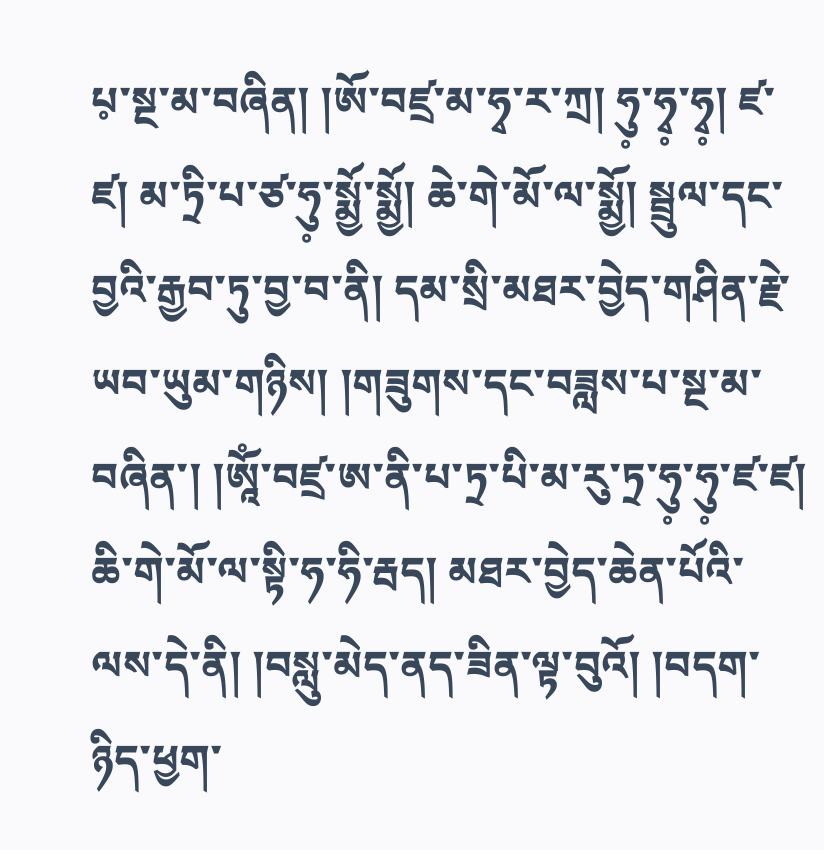པ༷་སྔ་མ་བཞིན། །ཨོ་བཛྲ་མ་ཧྭ་ར་ཀྲ། ཧུ༷་ཧྭ༷་ཧྭ༷། ཛ་ཛ། མ་ཏྲི་པ་ཙ་ཧུ༷་སྨྱོ་སྨྱོ། ཆེ་གེ་མོ་ལ་སྨྱོ། སྦྲུལ་དང་བྱའི་རྒྱབ་ཏུ་བྱ་བ་ནི། དམ་སྲི་མཐར་བྱེད་གཤིན་རྗེ་ཡབ་ཡུམ་གཉིས། །གཟུགས་དང་བཟླས་པ་སྔ་མ་བཞིན་། །ཨཱོཾ་བཛྲ་ཨ་ནི་པ་ཏྲ་པི་མ་རུ་ཏྲ་ཧུ༷་ཧུ༷་ཛ་ཛ། ཆི་གེ་མོ་ལ་སྟི་ཧ་ཧི་རྦད། མཐར་བྱེད་ཆེན་པོའི་ལས་དེ་ནི། །བསླུ་མེད་ནད་ཟིན་ལྟ་བུའོ། །བདག་ཉིད་ཕྱག་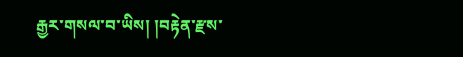རྒྱར་གསལ་བ་ཡིས། །བརྟེན་རྫས་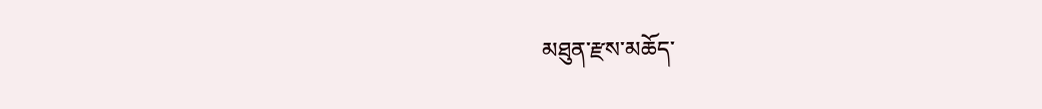མཐུན་རྫས་མཆོད་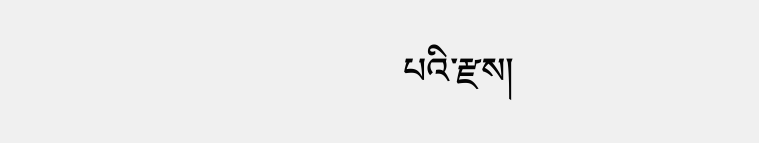པའི་རྫས།